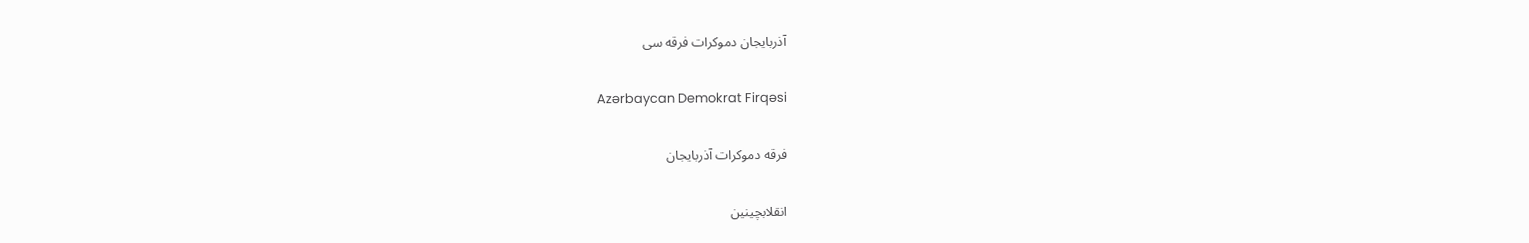آذربایجان دموکرات فرقه سی

Azərbaycan Demokrat Firqəsi

فرقه دموکرات آذربایجان

انقلابچینین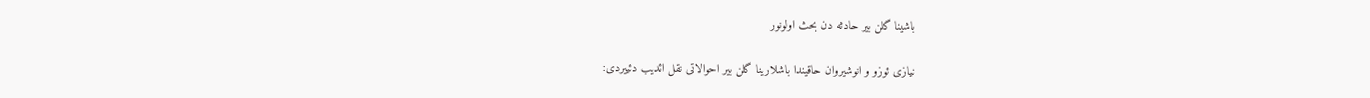باشینا گلن بیر حادثه‌ دن بحث اولونور

نیازی ئوزو و انوشیروان حاقیندا باشلارینا گلن بیر احوالاتی نقل ائدیب دئییردی: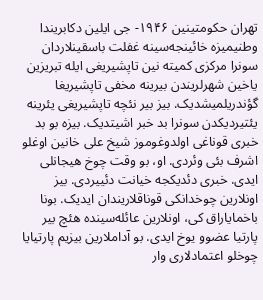تهران حکومتینین ۱۹۴۶- جی ایلین دکابریندا وطنیمیزه خائینجه‌سینه غفلت باسقینلاردان سونرا مرکزی کمیته‌ نین تاپشیریغی ایله تبریزین یاخین شهرلریندن بیرینه مخفی تاپشیریغا گؤندریلمیشدیک. بیز بیر نئچه تاپشیریغی یئرینه یئتیردیکدن سونرا بد خبر اشیتدیک. بیزه بو بد خبری قوناغی اولدوغوموز شیخ علی خانین اوغلو اشرف بئی وئردی. او، بو وقت چوخ هیجانلی ایدی. خبری دئدیکجه خیانت دئییردی. بیز اونلارین چوخدانکی قوناقلاریندان ایدیک. بونا باخمایاراق کی، اونلارین عائله‌سینده هئچ بیر پارتیا عضوو یوخ ایدی. بو آداملارین بیزیم پارتیایا چوخلو اعتمادلاری وار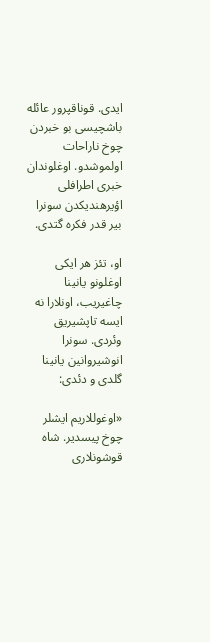ایدی. قوناقپرور عائله باشچیسی بو خبردن چوخ ناراحات اولموشدو. اوغلوندان خبری اطرافلی اؤیرهندیکدن سونرا بیر قدر فکره گتدی.

او، تئز هر ایکی اوغلونو یانینا چاغیریب، اونلارا نه ایسه تاپشیریق وئردی. سونرا انوشیروانین یانینا گلدی و دئدی:

«اوغوللاریم ایشلر چوخ پیسدیر. شاه قوشونلاری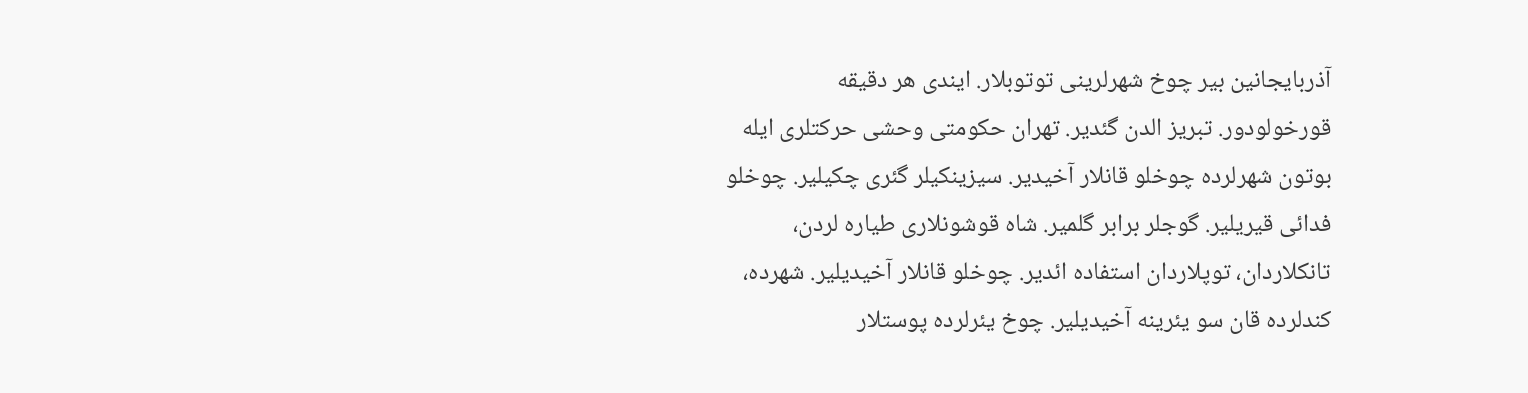آذربایجانین بیر چوخ شهرلرینی توتوبلار. ایندی هر دقیقه قورخولودور. تبریز الد‌ن گئدیر. تهران حکومتی وحشی حرکتلری ایله بوتون شهرلرده چوخلو قانلار آخیدیر. سیزینکیلر گئری چکیلیر. چوخلو فدائی قیریلیر. گوجلر برابر گلمیر. شاه قوشونلاری طیاره‌ لردن، تانکلاردان، توپلاردان استفاده ائدیر. چوخلو قانلار آخیدیلیر. شهرده، کندلرده قان سو یئرینه آخیدیلیر. چوخ یئرلرده پوستلار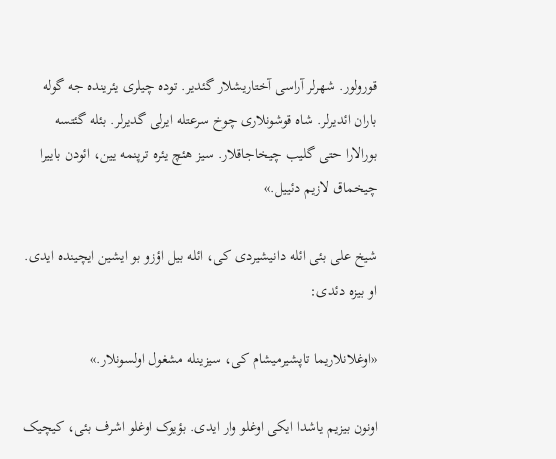قورولور. شهرلر آراسی آختاریشلار گئدیر. توده‌ چیلری یئرینده‌ جه گوله باران ائدیرلر. شاه قوشونلاری چوخ سرعتله ایر‌لی گدیرلر. بئله گئتسه بورالارا حتی گلیب چیخاجاقلار. سیز هئچ یئره ترپنمه یین، ائودن باییرا چیخماق لازیم دئییل.»

شیخ علی بئی ائله دانیشیردی کی، ائله بیل اؤزو بو ایشین ایچینده ایدی. او بیزه دئدی:

«اوغلانلاریما تاپشیرمیشام کی، سیزینله مشغول اولسونلار.»

اونون بیزیم یاشدا ایکی اوغلو وار ایدی. بؤیوک اوغلو اشرف بئی، کیچیک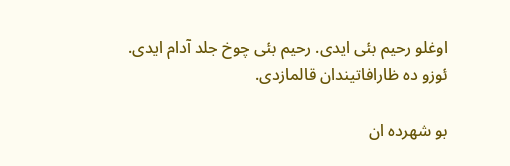اوغلو رحیم بئی ایدی. رحیم بئی چوخ جلد آدام ایدی. ئوزو ده ظارافاتیندان قالمازدی.

بو شهرده ان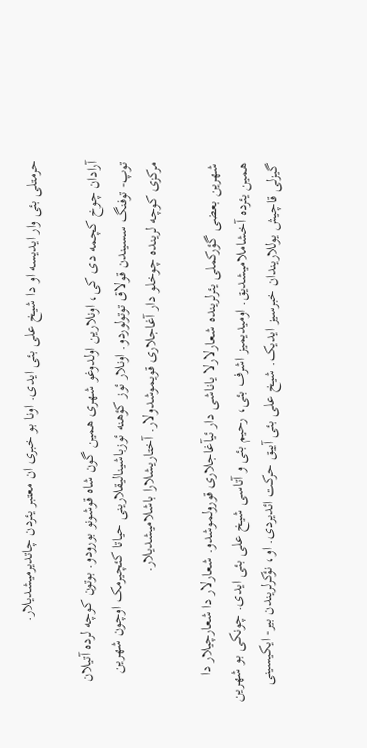حرمتلی بئی وار ایدیسه او دا شیخ علی بئی ایدی. اونا بو خبری ان معتبر یئردن چاتدیرمیشدیلار.

آرادان چوخ کچمه ‌دی کی، اونلارین اولدوغو شهری همین گون شاه قوشونو بورودو. بوتون کوچه ‌لرده آتیلان توپ- توفنگ سسیندن قولاق توتولوردو. اونلار ئوز کؤهنه ئوزباشینالیقلارینی حیاتا کئچیرمک اوچون شهرین مرکزی کوچه ‌لرینده چوخلو دار آغاجلاری قویموشدولار. آختاریشلارا باشلامیشدیلار.

شهرین بعضی گؤرکملی یئرلرینده شعارلارلا یاناشی دار ئیآغاجلاری قورولموشدو. شعارلار دا شعارچیلار دا همین یئرده آخشاملامیشدیق. اومیدیمیز اشرف بئی، رحیم بئی و آتاسی شیخ علی بئی ایدی. چونکی بو شهرین گیزلی قاچیش یوللاریندان خبرسیز ایدیک. شیخ علی بئی آییق حرکت ائدیردی. او، نؤکرلریندن بیر- ایکیسینی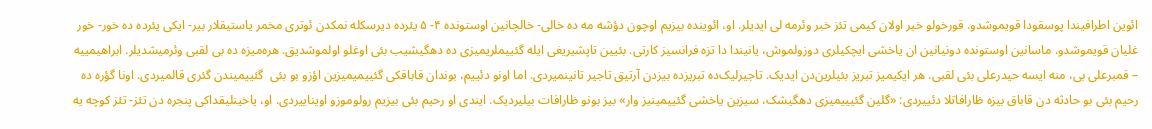ائوین اطرافیندا پوسقودا قویموشدو. قورخولو خبر اولان کیمی تئز خبر وئرمه ‌لی ایدیلر. او، ائوینده بیزیم اوچون دؤشه ‌مه ‌ده خالی- خالچانین اوستونده ۴- ۵ یئرده دیرسکله‌ نمکدن ئوتری مخمر یاستیقلار بیر- ایکی یئرده ده خور- خور غلیان قویموشدو. ماسانین اوستونده دونیانین ان یاخشی ایچکیلری دوزولموش، یانیندا دا تزه فرانسیز کارتی. بئیین تاپشیریغی ایله گئییملریمیزی ده دهگیشیب بئی اوغلو اولموشدیق. هره‌میزه ده بی لقبی وئرمیشدیلر. ابراهیمییه – قمبرعلی بی، منه ایسه حیدرعلی بئی لقبی. هر ایکیمیز تبریز بئیلرین‌دن ایدیک. تاجیرلیک‌ده تبریزده بیزدن آرتیق تاجیر تانینمیردی. اما اونو دئییم، بوندان قاباقکی گئییمیمیزین اؤزو بو بئی  گئییمیندن گئری قالمیردی. اونا گؤره ده رحیم بئی بو حادثه‌ دن قاباق بیزه ظارافاتلا دئییردی: «گلین گئیییمیزی دهگیشک، سیزین یاخشی گئییمینیز وار» بیز بونو ظارافات بیلیردیک. ایندی او رحیم بئی بیزیم رولوموزو اویناییردی. او، یاخینلیقداکی پنجره ‌دن تئز- تئز کوچه‌ یه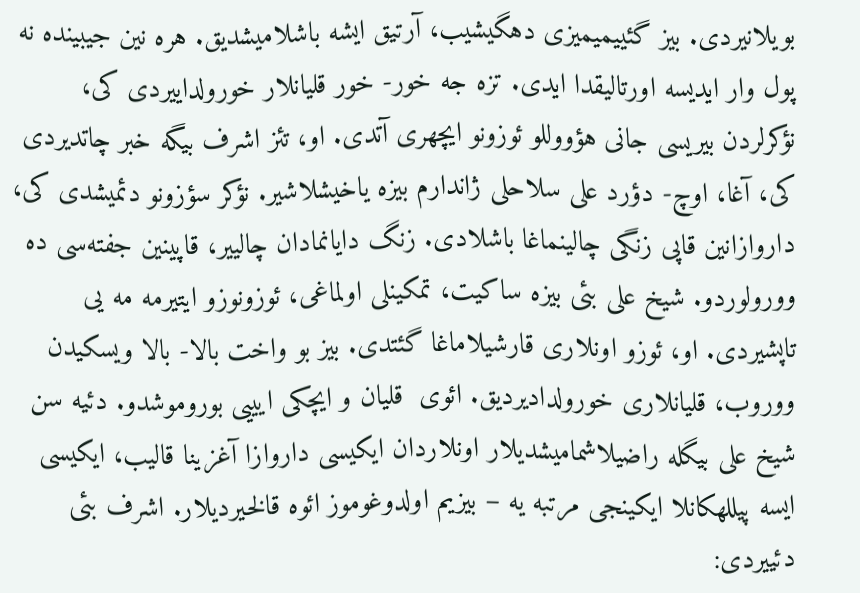بویلانیردی. بیز گئییمیمیزی دهگیشیب، آرتیق ایشه باشلامیشدیق. هره‌ نین جیبینده نه پول وار ایدیسه اورتالیقدا ایدی. تزه‌ جه خور- خور قلیانلار خورولداییردی کی، نؤکرلردن بیریسی جانی هؤووللو ئوزونو ایچهری آتدی. او، تئز اشرف بیگه خبر چاتدیردی کی، آغا، اوچ- دؤرد علی سلاحلی ژاندارم بیزه یاخیشلاشیر. نؤکر سؤزونو دئمیشدی کی، داروازانین قاپی زنگی چالینماغا باشلادی. زنگ دایانمادان چالییر، قاپینین جفته‌سی ده وورولوردو. شیخ علی بئی بیزه ساکیت، تمکینلی اولماغی، ئوزونوزو ایتیرمه مه یی تاپشیردی. او، ئوزو اونلاری قارشیلاماغا گئتدی. بیز بو واخت بالا- بالا ویسکیدن ووروب، قلیانلاری خورولدادیردیق. ائوی  قلیان و ایچکی ایییی بوروموشدو. دئیه‌ سن شیخ علی بیگله راضیلاشمامیشدیلار اونلاردان ایکیسی داروازا آغزینا قالیب، ایکیسی ایسه پیللهکانلا ایکینجی مرتبه ‌یه – بیزیم اولدوغوموز ائوه قالخیردیلار. اشرف بئی دئییردی: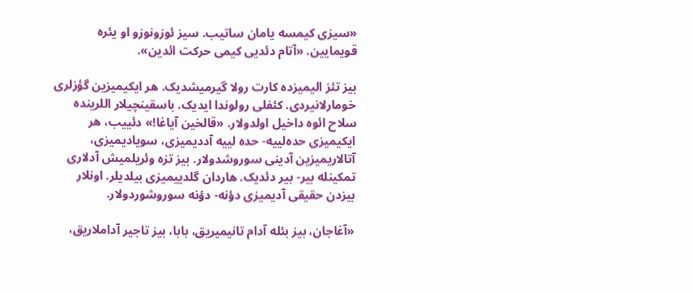«سیزی کیمسه یامان ساتیب. سیز ئوزونوزو او یئره قویمایین. «آتام دئدیی کیمی حرکت ائدین».

بیز تئز الیمیزده کارت رولا گیرمیشدیک. هر ایکیمیزین گؤزلری خومارلانیردی. کئفلی رولوندا ایدیک. باسقینچیلار اللرینده سلاح ائوه داخیل اولدولار. «قالخین آیاغا!» دئییب، هر ایکیمیزی حده‌لییه- حده لییه آددیمیزی، سویادیمیزی، آتالاریمیزین آدینی سوروشدولار. بیز تزه وئریلمیش آدلاری تمکینله بیر- بیر دئدیک. هاردان گلدییمیزی بیلدیلر. اونلار بیزدن حقیقی آدیمیزی دؤنه- دؤنه سوروشوردولار.

«آغاجان، بیز بئله آدام تانیمیریق، بابا، بیز تاجیر آداملاریق،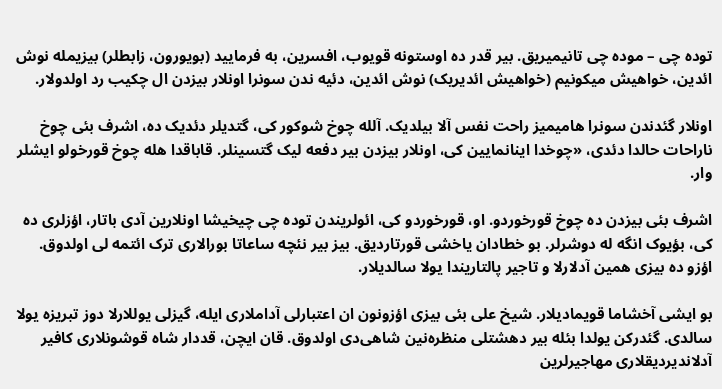توده ‌چی – موده‌ چی تانیمیریق. بیر قدر ده اوستونه قویوب، افسرین، به فرمایید (بویورون، زابطلر) بیزیمله نوش ائدین، خواهیش میکونیم (خواهیش ائدیریک) نوش ائدین، دئیه‌ ندن سونرا اونلار بیزدن ال چکیب رد اولدولار.

اونلار گئدندن سونرا هامیمیز راحت نفس آلا بیلدیک. آلله چوخ شوکور کی، گتدیلر دئدیک‌ ده، اشرف بئی چوخ ناراحات حالدا دئدی، «چوخدا اینانمایین کی، اونلار بیزدن بیر دفعه ‌لیک گتسینلر. قاباقدا هله چوخ قورخولو ایشلر وار.

اشرف بئی بیزدن ده چوخ قورخوردو. او، قورخوردو کی، ائولریندن توده‌ چی چیخیشا اونلارین آدی باتار، اؤزلری ‌ده کی، بؤیوک انگه‌ له دوشرلر. بو خطادان یاخشی قورتاردیق. بیز بیر نئچه ساعاتا بورالاری ترک ائتمه ‌لی اولدوق. اؤزو ده بیزی همین آدلارلا و تاجیر پالتاریندا یولا سالدیلار.

بو ایشی آخشاما قویمادیلار. شیخ علی بئی بیزی اؤزونون ان اعتبارلی آداملاری ایله، گیزلی یوللارلا دوز تبریزه یولا سالدی. گئدرکن یولدا بئله بیر دهشتلی منظره‌نین شاهی‌دی اولدوق. قان ایچن، قددار شاه قوشونلاری کافیر آدلاندیردیقلاری مهاجیرلرین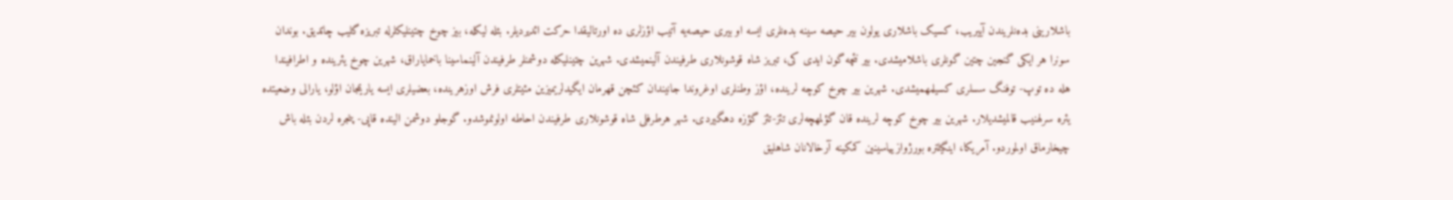باشلارینی بده‌نلریندن آییریب، کسیک باشلاری یولون بیر حیصه ‌سینه بده‌نلری ایسه او بیری حیصه‌یه آتیب اؤزلری ده اورتالیقدا حرکت ائدیردیلر. بئله‌ لیکله، بیز چوخ چتینلیکلرله تبریزه گلیب چاتدیق. بوندان سونرا هر ایکی گنجین چتین گونلری باشلامیشدی. بیر نئچه گون ایدی کی، تبریز شاه قوشونلاری طرفیندن آلینمیشدی. شهرین چتینلیکله دوشمنلر طرفیندن آلینماسینا باخمایاراق، شهرین چوخ یئرینده و اطرافیندا هله‌ ده توپ- توفنگ سسلری کسیلمهمیشدی. شهرین بیر چوخ کوچه‌ لرینده، اؤز وطنلری اوغروندا جانیندان کئچن قهرمان ایگیدلریمیزین مئیتلری فرش اوزهرینده، بعضیلری ایسه یاریمجان اؤلو، یارالی وضعیتده یئره سرلهنیب قالمیشدیلار. شهرین بیر چوخ کوچه‌ لرینده قان گؤلمهچه‌لری تئز-تئز گؤزه دهگیردی. شهر هرطرفلی شاه قوشونلاری طرفیندن احاطه اولونموشدو. گوجلو دوشمن الینده قاپی- پنجره ‌لردن بئله باش چیخارماق اولموردو. آمریکا، اینگیلتره بورژوازییاسینین کمکینه آرخالانان شاهلیق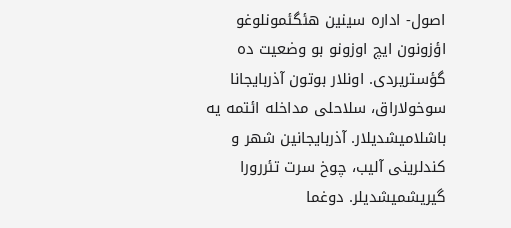اصول- اداره‌ سینین هئگئمونلوغو اؤزونون ایچ اوزونو بو وضعیت ده گؤستریردی. اونلار بوتون آذربایجانا سوخولاراق، سلاحلی مداخله ائتمه ‌یه باشلامیشدیلار. آذربایجانین شهر و کندلرینی آلیب، چوخ سرت تئررورا گیریشمیشدیلر. دوغما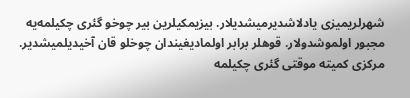شهرلریمیزی یادلاشدیرمیشدیلار. بیزیمکیلرین بیر چوخو گئری چکیلمه‌یه مجبور اولموشدولار. قوهلر برابر اولمادیغیندان چوخلو قان آخیدیلمیشدیر. مرکزی کمیته موقتی گئری چکیلمه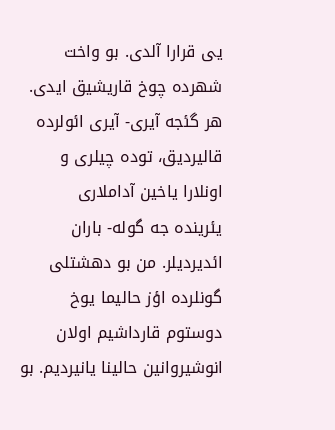یی قرارا آلدی. بو واخت شهرده چوخ قاریشیق ایدی. هر گئجه آیری- آیری ائولرده قالیردیق، توده‌ چیلری و اونلارا یاخین آداملاری یئرینده ‌جه گوله- باران ائدیردیلر. من بو دهشتلی گونلرده اؤز حالیما یوخ دوستوم قارداشیم اولان انوشیروانین حالینا یانیردیم. بو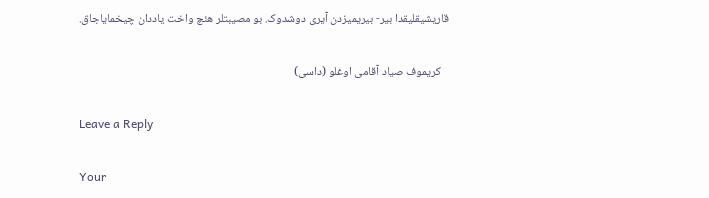قاریشیقلیقدا بیر- بیریمیزدن آیری دوشدوک. بو مصیبتلر هئچ واخت یاددان چیخمایاجاق.

   کریموف صیاد آقامی اوغلو (داسی)

Leave a Reply

Your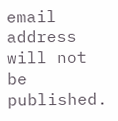email address will not be published.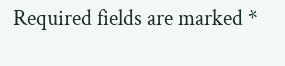Required fields are marked *